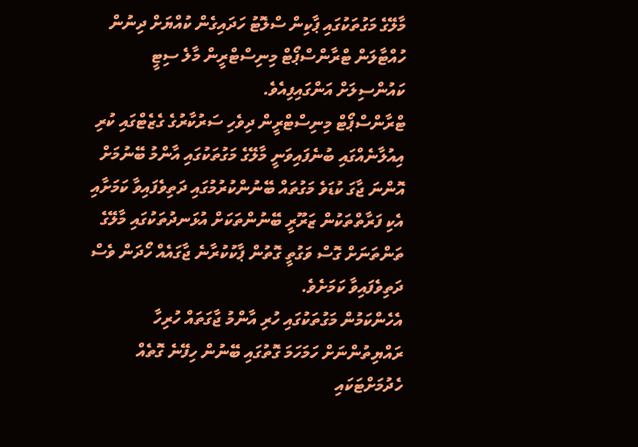މާލޭގެ މަގުތަކުގައި ޕާކިން ސްލޮޓު ހަދައިގެން ކުއްޔަށް ދިނުން ހުއްޓާލަން ޓްރާންސްޕޯޓް މިނިސްޓްރީން މާލެ ސިޓީ ކައުންސިލަށް އަންގައިފިއެވެ.
ޓްރާންސްޕޯޓް މިނިސްޓްރީން ދިވެހި ސަރުކާރުގެ ގެޒެޓްގައި ކުރި އިއުލާނެއްގައި ބުނެފައިވަނީ މާލޭގެ މަގުތަކުގައި އާންމު ބޭނުމަށް އޮންނަ ޖާގަ ކުޑަވެ މަގުތައް ބޭނުންކުރުމުގައި ދަތިވެފައިވާ ކަމަށާއި އެކި ފަރާތްތަކުން ޒަރޫރީ ބޭނުންތަކަށް އުޅަނދުތަކުގައި މާލޭގެ ތަންތަނަށް ގޮސް ވަގުތީ ގޮތުން ޕާކުކުރާނެ ޖާގައެއް ހޯދަން ވެސް ދަތިވެފައިވާ ކަމަށެވެ.
އެހެންކަމުން މަގުތަކުގައި ހުރި އާންމު ޖާގަތައް ހުރިހާ ރައްޔިތުންނަށް ހަމަހަމަ ގޮތުގައި ބޭނުން ހިފޭނެ ގޮތެއް ހެދުމަށްޓަކައި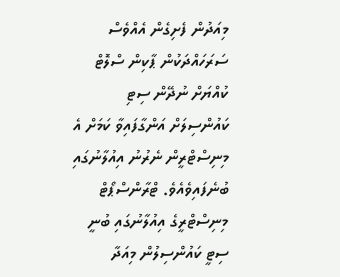މިއަދުން ފެށިގެން އެއްވެސް ސަރަހައްދަކުން ޕާކިން ސްލޮޓް ކުއްޔަށް ނުދޭން ސިޓި ކައުންސިލަށް އަންގާފައިވާ ކަމަށް އެ މިނިސްޓްރީން ނެރުނު އިއުލާނުގައި ބުނެފައިވެއެވެ. ޓްރާންސްޕޯޓް މިނިސްޓްރީގެ އިއުލާނުގައި ބުނީ ސިޓީ ކައުންސިލުން މިއަދާ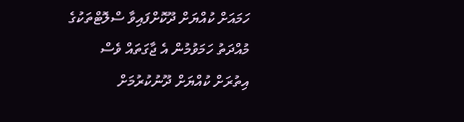ހަމައަށް ކުއްޔަށް ދޫކޮށްފައިވާ ސްލޮޓްތަކުގެ މުއްދަތު ހަމަވުމުން އެ ޖާގަތައް ވެސް އިތުރަށް ކުއްޔަށް ދޫނުކުރުމަށް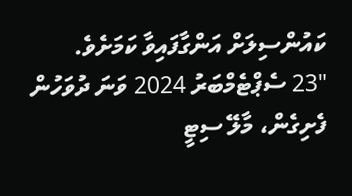ކައުންސިލަށް އަންގާފައިވާ ކަމަށެވެ.
"23 ސެޕްޓެމްބަރު 2024 ވަނަ ދުވަހުން ފެށިގެން، މާލޭ ސިޓީ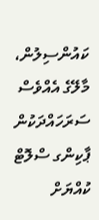ކައުންސިލުން، މާލޭގެ އެއްވެސް ސަރަހައްދަކުން ޕާކިންގ ސްލޮޓް ކުއްޔަށް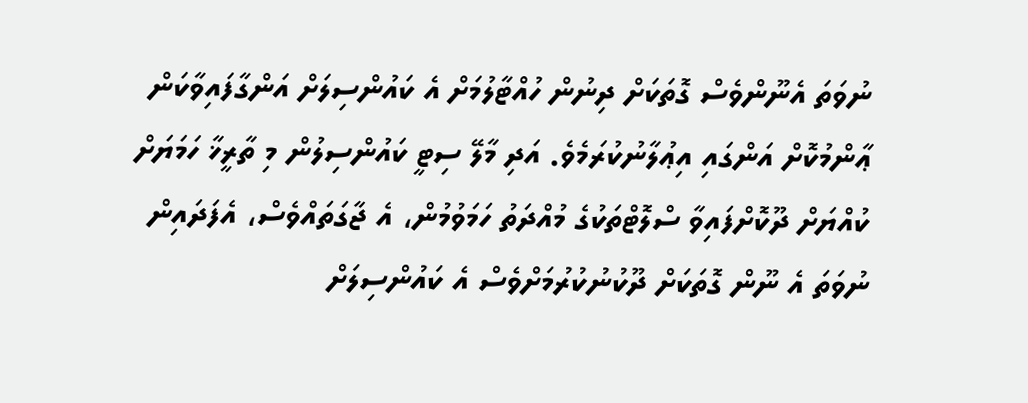ނުވަތަ އެނޫންވެސް ގޮތަކަށް ދިނުން ހުއްޓާލުމަށް އެ ކައުންސިލަށް އަންގާފައިވާކަން ޢާންމުކޮށް އަންގައި އިޢުލާނުކުރަމެވެ. އަދި މާލޭ ސިޓީ ކައުންސިލުން މި ތާރީޚާ ހަމަޔަށް ކުއްޔަށް ދޫކޮށްފައިވާ ސްލޮޓްތަކުގެ މުއްދަތު ހަމަވުމުން، އެ ޖާގަތައްވެސް، އެފަދައިން ނުވަތަ އެ ނޫން ގޮތަކަށް ދޫކުނުކުރުމަށްވެސް އެ ކައުންސިލަށް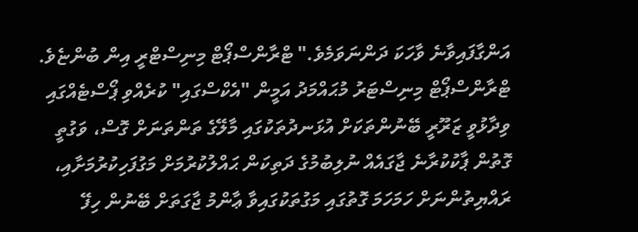އަންގާފައިވާނެ ވާހަކަ ދަންނަވަމެވެ." ޓްރާންސްޕޯޓް މިނިސްޓްރީ އިން ބުންޏެވެ.
ޓްރާންސްޕޯޓް މިނިސްޓަރު މުޙައްމަދު އަމީން "އެކްސްގައި" ކުރެއްވި ޕޯސްޓެއްގައި ވިދާޅުވީ ޒަރޫރީ ބޭނުންތަކަށް އުޅަނދުތަކުގައި މާލޭގެ ތަންތަނަށް ގޮސް، ވަގުތީ ގޮތުން ޕާކުކުރާނެ ޖާގައެއް ނުލިބުމުގެ ދަތިކަން ޙައްލުކުރުމަށް މަގުފަހިކުރުމަށާއި، ރައްޔިތުންނަށް ހަމަހަމަ ގޮތުގައި މަގުތަކުގައިވާ ޢާންމު ޖާގަތަށް ބޭނުން ހިފޭ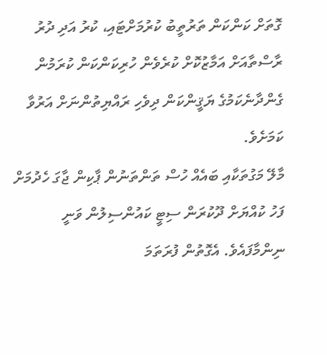ގޮތަށް ކަންކަން ތަރުތީބު ކުރުމަށްޓައި، ކުރު އަދި ދުރު ރާސްތާއަށް އަމާޒުކޮށް ކުރެވެން ހުރިކަންކަން ކުރަމުން ގެންދާނެކަމުގެ ޔަޤީންކަން ދިވެހި ރައްޔިތުންނަށް އަރުވާ ކަމަށެވެ.
މާލޭ މަގުތަކާއި ބައެއް ހުސް ތަންތަނުން ޕާކިން ޖާގަ ހެދުމަށް ފަހު ކުއްޔަށް ދޫކުރަން ސިޓީ ކައުންސިލުން ވަނީ ނިންމާފައެވެ. އެގޮތުން ފުރަތަމަ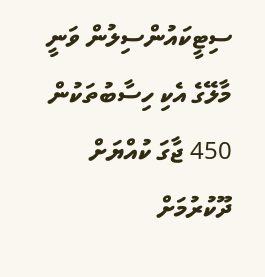ސިޓީކައުންސިލުން ވަނީ މާލޭގެ އެކި ހިސާބުތަކުން 450 ޖާގަ ކުއްޔަށް ދޫކުރުމަށް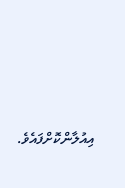އިއުލާންކޮށްފައެވެ.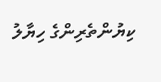ކިޔުންތެރިންގެ ހިޔާލު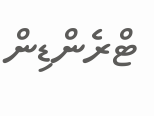ޓްރެންޑިން